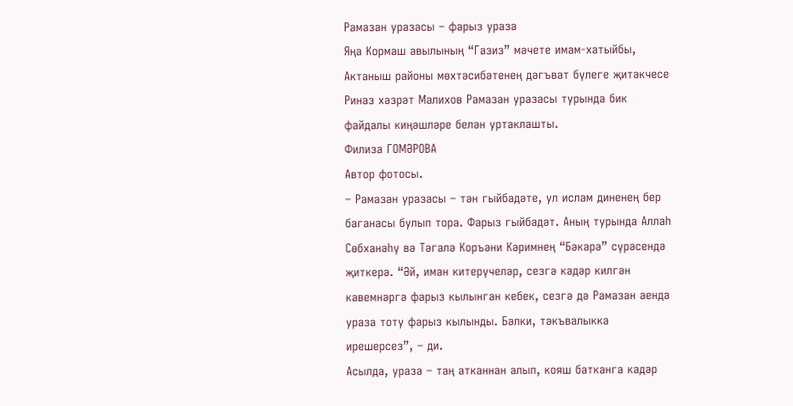Рамазан уразасы – фарыз ураза
Яңа Кормаш авылының “Газиз” мәчете имам-хатыйбы, Актаныш районы мөхтәсибәтенең дәгъват бүлеге җитәкчесе Риназ хәзрәт Малихов Рамазан уразасы турында бик файдалы киңәшләре белән уртаклашты.
Филиза ГОМӘРОВА
Автор фотосы.
– Рамазан уразасы – тән гыйбадәте, ул ислам диненең бер баганасы булып тора. Фарыз гыйбадәт. Аның турында Аллаһ Сөбханәһү вә Тәгалә Коръәни Кәримнең “Бәкарә” сүрәсендә җиткерә. “Әй, иман китерүчеләр, сезгә кадәр килгән кавемнәргә фарыз кылынган кебек, сезгә дә Рамазан аенда ураза тоту фарыз кылынды. Бәлки, тәкъвалыкка ирешерсез”, – ди.
Асылда, ураза – таң атканнан алып, кояш батканга кадәр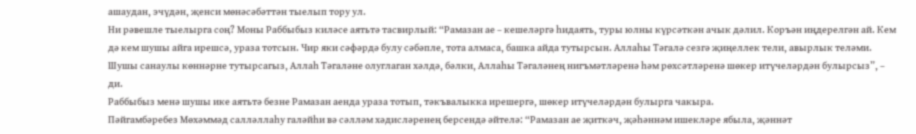ашаудан, эчүдән, җенси мөнәсәбәттән тыелып тору ул.
Ни рәвешле тыелырга соң? Моны Раббыбыз киләсе аятьтә тасвирлый: “Рамазан ае – кешеләргә һидаять, туры юлны күрсәткән ачык дәлил. Коръән иңдерелгән ай. Кем дә кем шушы айга ирешсә, ураза тотсын. Чир яки сәфәрдә булу сәбәпле, тота алмаса, башка айда тутырсын. Аллаһы Тәгалә сезгә җиңеллек тели, авырлык теләми. Шушы санаулы көннәрне тутырсагыз, Аллаһ Тәгаләне олуглаган хәлдә, бәлки, Аллаһы Тәгаләнең нигъмәтләренә һәм рөхсәтләренә шөкер итүчеләрдән булырсыз”, – ди.
Раббыбыз менә шушы ике аятьтә безне Рамазан аенда ураза тотып, тәкъвалыкка ирешергә, шөкер итүчеләрдән булырга чакыра.
Пәйгамбәребез Мөхәммәд салләллаһу галәйһи вә сәлләм хәдисләренең берсендә әйтелә: “Рамазан ае җиткәч, җәһәннәм ишекләре ябыла, җәннәт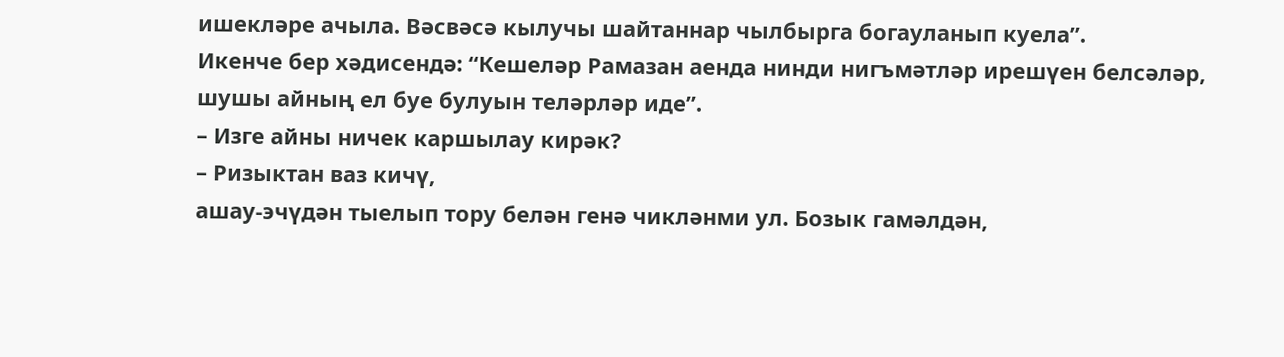ишекләре ачыла. Вәсвәсә кылучы шайтаннар чылбырга богауланып куела”.
Икенче бер хәдисендә: “Кешеләр Рамазан аенда нинди нигъмәтләр ирешүен белсәләр, шушы айның ел буе булуын теләрләр иде”.
– Изге айны ничек каршылау кирәк?
– Ризыктан ваз кичү,
ашау-эчүдән тыелып тору белән генә чикләнми ул. Бозык гамәлдән,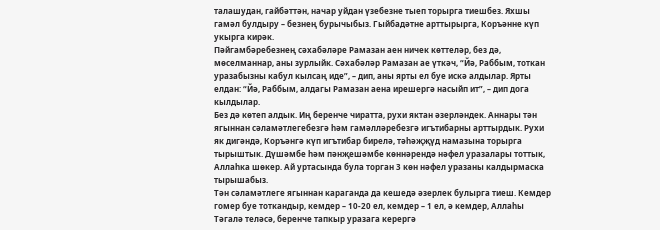талашудан, гайбәттән, начар уйдан үзебезне тыеп торырга тиешбез. Яхшы гамәл булдыру – безнең бурычыбыз. Гыйбадәтне арттырырга, Коръәнне күп
укырга кирәк.
Пәйгамбәребезнең сәхабәләре Рамазан аен ничек көттеләр, без дә, мөселманнар, аны зурлыйк. Сәхабәләр Рамазан ае үткәч, “Йә, Раббым, тоткан уразабызны кабул кылсаң иде”, – дип, аны ярты ел буе искә алдылар. Ярты елдан: “Йә, Раббым, алдагы Рамазан аена ирешергә насыйп ит”, – дип дога кылдылар.
Без дә көтеп алдык. Иң беренче чиратта, рухи яктан әзерләндек. Аннары тән ягыннан сәламәтлегебезгә һәм гамәлләребезгә игътибарны арттырдык. Рухи як дигәндә, Коръәнгә күп игътибар бирелә, тәһәҗҗүд намазына торырга тырыштык. Дүшәмбе һәм пәнҗешәмбе көннәрендә нәфел уразалары тоттык, Аллаһка шөкер. Ай уртасында була торган 3 көн нәфел уразаны калдырмаска тырышабыз.
Тән сәламәтлеге ягыннан караганда да кешедә әзерлек булырга тиеш. Кемдер гомер буе тоткандыр, кемдер – 10-20 ел, кемдер – 1 ел, ә кемдер, Аллаһы Тәгалә теләсә, беренче тапкыр уразага керергә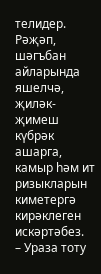телидер. Рәҗәп, шәгъбан айларында яшелчә, җиләк-җимеш күбрәк ашарга, камыр һәм ит ризыкларын киметергә кирәклеген искәртәбез.
– Ураза тоту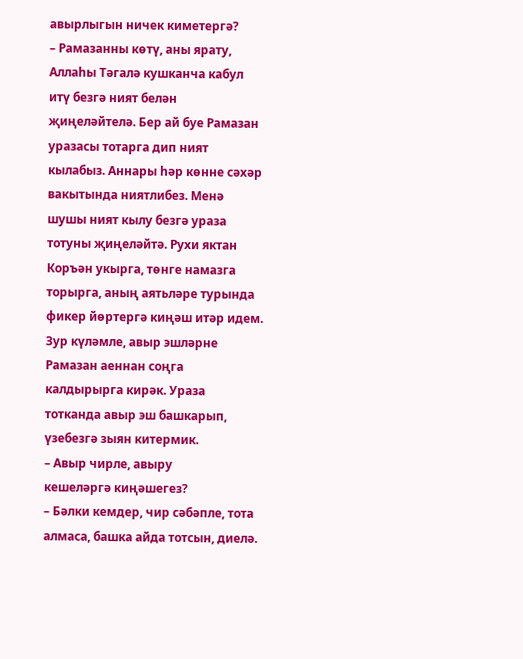авырлыгын ничек киметергә?
– Рамазанны көтү, аны ярату, Аллаһы Тәгалә кушканча кабул итү безгә ният белән җиңеләйтелә. Бер ай буе Рамазан уразасы тотарга дип ният кылабыз. Аннары һәр көнне сәхәр вакытында ниятлибез. Менә шушы ният кылу безгә ураза тотуны җиңеләйтә. Рухи яктан Коръән укырга, төнге намазга торырга, аның аятьләре турында фикер йөртергә киңәш итәр идем. Зур күләмле, авыр эшләрне Рамазан аеннан соңга калдырырга кирәк. Ураза тотканда авыр эш башкарып, үзебезгә зыян китермик.
– Авыр чирле, авыру
кешеләргә киңәшегез?
– Бәлки кемдер, чир сәбәпле, тота алмаса, башка айда тотсын, диелә.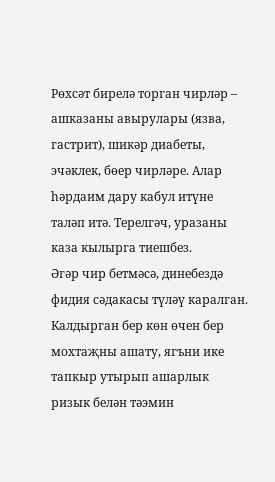Рөхсәт бирелә торган чирләр – ашказаны авырулары (язва, гастрит), шикәр диабеты, эчәклек, бөер чирләре. Алар һәрдаим дару кабул итүне таләп итә. Терелгәч, уразаны каза кылырга тиешбез.
Әгәр чир бетмәсә, динебездә фидия сәдакасы түләү каралган. Калдырган бер көн өчен бер мохтаҗны ашату, ягъни ике тапкыр утырып ашарлык ризык белән тәэмин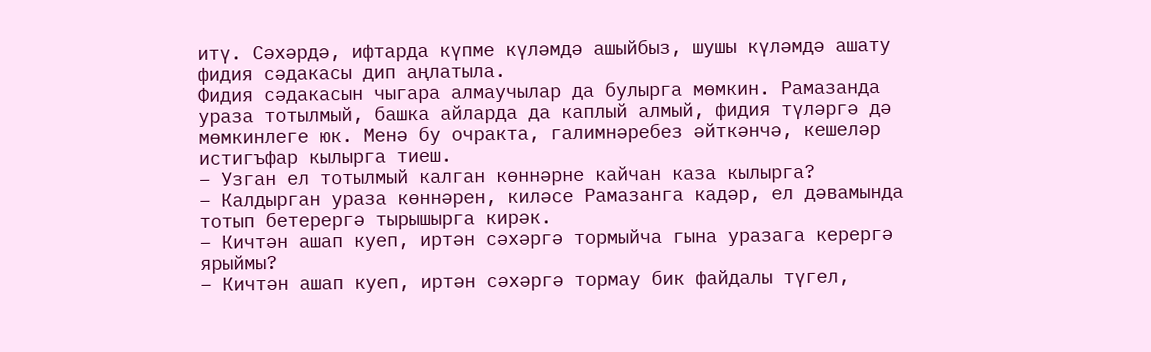итү. Сәхәрдә, ифтарда күпме күләмдә ашыйбыз, шушы күләмдә ашату фидия сәдакасы дип аңлатыла.
Фидия сәдакасын чыгара алмаучылар да булырга мөмкин. Рамазанда ураза тотылмый, башка айларда да каплый алмый, фидия түләргә дә мөмкинлеге юк. Менә бу очракта, галимнәребез әйткәнчә, кешеләр истигъфар кылырга тиеш.
– Узган ел тотылмый калган көннәрне кайчан каза кылырга?
– Калдырган ураза көннәрен, киләсе Рамазанга кадәр, ел дәвамында тотып бетерергә тырышырга кирәк.
– Кичтән ашап куеп, иртән сәхәргә тормыйча гына уразага керергә ярыймы?
– Кичтән ашап куеп, иртән сәхәргә тормау бик файдалы түгел,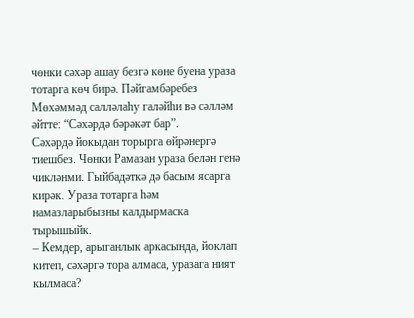чөнки сәхәр ашау безгә көне буена ураза тотарга көч бирә. Пәйгамбәребез Мөхәммәд салләлаһу галәйһи вә сәлләм әйтте: “Сәхәрдә бәрәкәт бар”.
Сәхәрдә йокыдан торырга өйрәнергә тиешбез. Чөнки Рамазан ураза белән генә чикләнми. Гыйбадәткә дә басым ясарга кирәк. Ураза тотарга һәм намазларыбызны калдырмаска тырышыйк.
– Кемдер, арыганлык аркасында, йоклап китеп, сәхәргә тора алмаса, уразага ният кылмаса?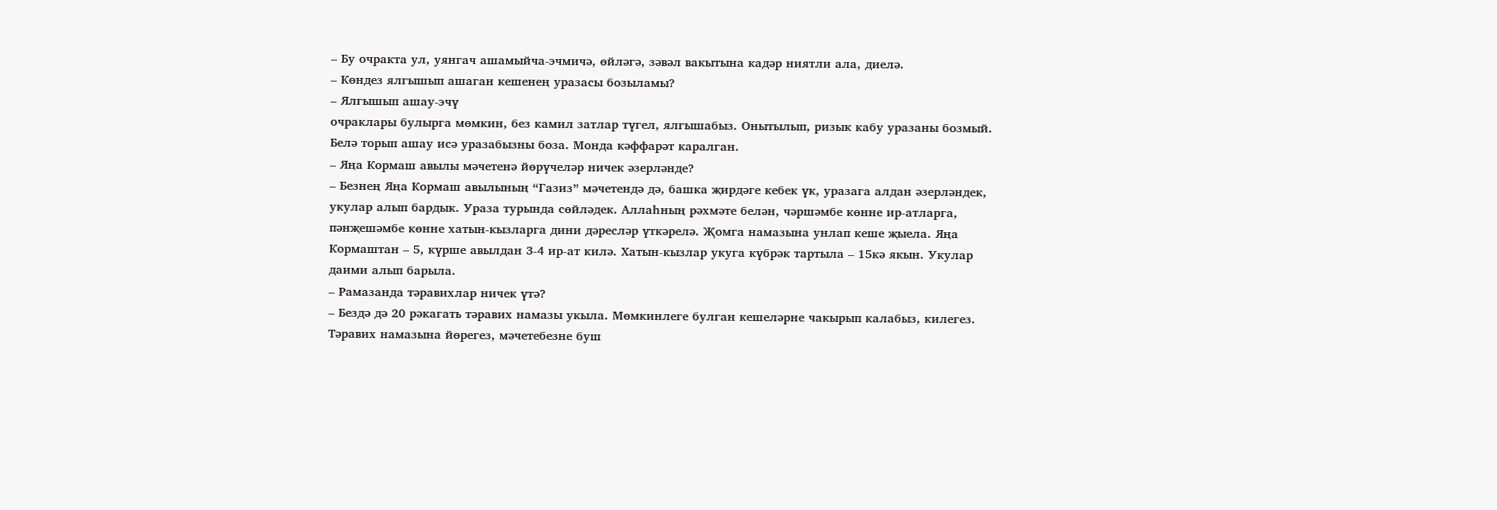– Бу очракта ул, уянгач ашамыйча-эчмичә, өйләгә, зәвәл вакытына кадәр ниятли ала, диелә.
– Көндез ялгышып ашаган кешенең уразасы бозыламы?
– Ялгышып ашау-эчү
очраклары булырга мөмкин, без камил затлар түгел, ялгышабыз. Онытылып, ризык кабу уразаны бозмый. Белә торып ашау исә уразабызны боза. Монда кәффарәт каралган.
– Яңа Кормаш авылы мәчетенә йөрүчеләр ничек әзерләнде?
– Безнең Яңа Кормаш авылының “Газиз” мәчетендә дә, башка җирдәге кебек үк, уразага алдан әзерләндек, укулар алып бардык. Ураза турында сөйләдек. Аллаһның рәхмәте белән, чәршәмбе көнне ир-атларга, пәнҗешәмбе көнне хатын-кызларга дини дәресләр үткәрелә. Җомга намазына унлап кеше җыела. Яңа Кормаштан – 5, күрше авылдан 3-4 ир-ат килә. Хатын-кызлар укуга күбрәк тартыла – 15кә якын. Укулар даими алып барыла.
– Рамазанда тәравихлар ничек үтә?
– Бездә дә 20 рәкагать тәравих намазы укыла. Мөмкинлеге булган кешеләрне чакырып калабыз, килегез. Тәравих намазына йөрегез, мәчетебезне буш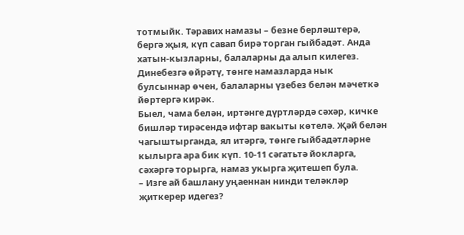тотмыйк. Тәравих намазы – безне берләштерә, бергә җыя, күп савап бирә торган гыйбадәт. Анда хатын-кызларны, балаларны да алып килегез. Динебезгә өйрәтү, төнге намазларда нык булсыннар өчен, балаларны үзебез белән мәчеткә йөртергә кирәк.
Быел, чама белән, иртәнге дүртләрдә сәхәр, кичке бишләр тирәсендә ифтар вакыты көтелә. Җәй белән чагыштырганда, ял итәргә, төнге гыйбадәтләрне кылырга ара бик күп. 10-11 сәгатьтә йокларга, сәхәргә торырга, намаз укырга җитешеп була.
– Изге ай башлану уңаеннан нинди теләкләр җиткерер идегез?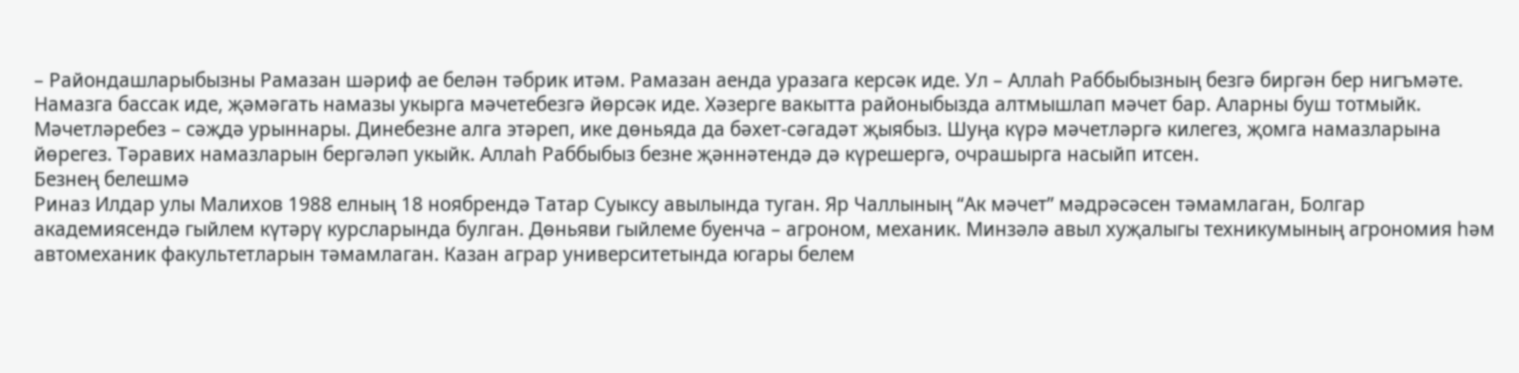– Райондашларыбызны Рамазан шәриф ае белән тәбрик итәм. Рамазан аенда уразага керсәк иде. Ул – Аллаһ Раббыбызның безгә биргән бер нигъмәте. Намазга бассак иде, җәмәгать намазы укырга мәчетебезгә йөрсәк иде. Хәзерге вакытта районыбызда алтмышлап мәчет бар. Аларны буш тотмыйк.
Мәчетләребез – сәҗдә урыннары. Динебезне алга этәреп, ике дөньяда да бәхет-сәгадәт җыябыз. Шуңа күрә мәчетләргә килегез, җомга намазларына йөрегез. Тәравих намазларын бергәләп укыйк. Аллаһ Раббыбыз безне җәннәтендә дә күрешергә, очрашырга насыйп итсен.
Безнең белешмә
Риназ Илдар улы Малихов 1988 елның 18 ноябрендә Татар Суыксу авылында туган. Яр Чаллының “Ак мәчет” мәдрәсәсен тәмамлаган, Болгар академиясендә гыйлем күтәрү курсларында булган. Дөньяви гыйлеме буенча – агроном, механик. Минзәлә авыл хуҗалыгы техникумының агрономия һәм автомеханик факультетларын тәмамлаган. Казан аграр университетында югары белем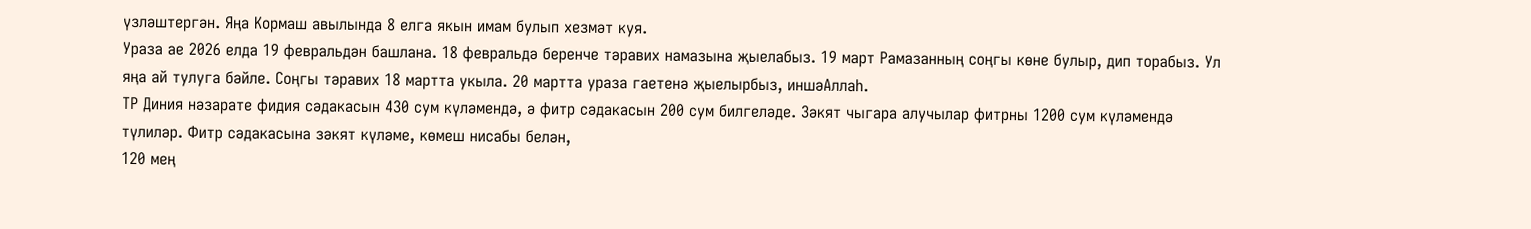үзләштергән. Яңа Кормаш авылында 8 елга якын имам булып хезмәт куя.
Ураза ае 2026 елда 19 февральдән башлана. 18 февральдә беренче тәравих намазына җыелабыз. 19 март Рамазанның соңгы көне булыр, дип торабыз. Ул яңа ай тулуга бәйле. Соңгы тәравих 18 мартта укыла. 20 мартта ураза гаетенә җыелырбыз, иншәАллаһ.
ТР Диния нәзарате фидия сәдакасын 430 сум күләмендә, ә фитр сәдакасын 200 сум билгеләде. Зәкят чыгара алучылар фитрны 1200 сум күләмендә түлиләр. Фитр сәдакасына зәкят күләме, көмеш нисабы белән,
120 мең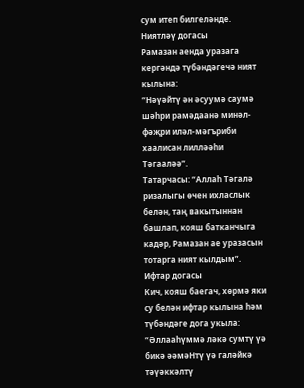сум итеп билгеләнде.
Ниятләү догасы
Рамазан аенда уразага кергәндә түбәндәгечә ният кылына:
“Нәүәйтү ән әсуумә саумә шәһри рамәдаанә минәл-фәҗри иләл-мәгъриби хаалисан лилләәһи Тәгааләә”.
Татарчасы: “Аллаһ Тәгалә ризалыгы өчен ихласлык белән, таң вакытыннан башлап, кояш батканчыга кадәр, Рамазан ае уразасын тотарга ният кылдым”.
Ифтар догасы
Кич, кояш баегач, хөрмә яки су белән ифтар кылына һәм түбәндәге дога укыла:
“Әллааһүммә ләкә сумтү үә бикә әәмәНтү үә галәйкә тәүәккәлтү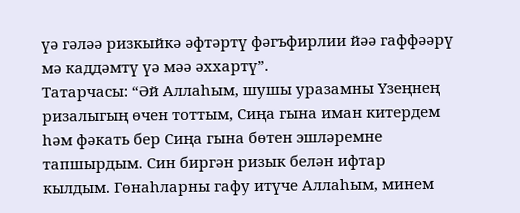үә гәләә ризкыйкә әфтәртү фәгъфирлии йәә гаффәәрү мә каддәмтү үә мәә әххартү”.
Татарчасы: “Әй Аллаһым, шушы уразамны Үзеңнең ризалыгың өчен тоттым, Сиңа гына иман китердем һәм фәкать бер Сиңа гына бөтен эшләремне тапшырдым. Син биргән ризык белән ифтар кылдым. Гөнаһларны гафу итүче Аллаһым, минем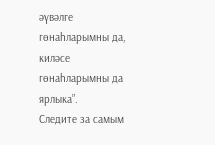әүвәлге гөнаһларымны да, киләсе гөнаһларымны да ярлыка”.
Следите за самым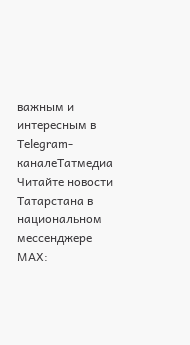важным и интересным в Telegram-каналеТатмедиа
Читайте новости Татарстана в национальном мессенджере MАХ: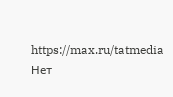https://max.ru/tatmedia
Нет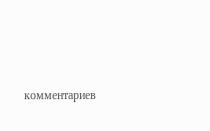комментариев